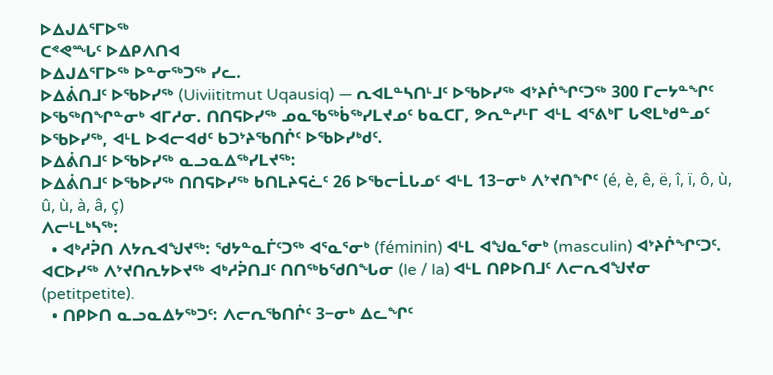ᐅᐃᒍᐃᕐᒥᐅᖅ
ᑕᕝᕙᙵᑦ ᐅᐃᑭᐱᑎᐊ
ᐅᐃᒍᐃᕐᒥᐅᖅ ᐅᓐᓂᖅᑐᖅ ᓯᓚ.
ᐅᐃᕖᑎᒧᑦ ᐅᖃᐅᓯᖅ (Uiviititmut Uqausiq) — ᕆᐊᒪᓐᓴᑎᒻᒧᑦ ᐅᖃᐅᓯᖅ ᐊᔾᔨᒌᖏᑦᑐᖅ 300 ᒥᓕᔭᓐᖏᑦ ᐅᖃᖅᑎᖏᓐᓂᒃ ᐊᒥᓱᓂ. ᑎᑎᕋᐅᓯᖅ ᓄᓇᖃᖅᑳᖅᓯᒪᔪᓄᑦ ᑲᓇᑕᒥ, ᕗᕆᓐᓯᒻᒥ ᐊᒻᒪ ᐊᕐᕕᒃᒥ ᒐᕙᒪᒃᑯᓐᓄᑦ ᐅᖃᐅᓯᖅ, ᐊᒻᒪ ᐅᐊᓕᐊᑯᑦ ᑲᑐᔾᔨᖃᑎᒌᑦ ᐅᖃᐅᓯᒃᑯᑦ.
ᐅᐃᕖᑎᒧᑦ ᐅᖃᐅᓯᖅ ᓇᓗᓇᐃᖅᓯᒪᔪᖅ:
ᐅᐃᕖᑎᒧᑦ ᐅᖃᐅᓯᖅ ᑎᑎᕋᐅᓯᖅ ᑲᑎᒪᔨᕋᓛᑦ 26 ᐅᖃᓕᒫᒐᓄᑦ ᐊᒻᒪ 13−ᓂᒃ ᐱᔾᔪᑎᖏᑦ (é, è, ê, ë, î, ï, ô, ù, û, ù, à, â, ç)
ᐱᓕᒻᒪᒃᓴᖅ:
  • ᐊᒃᓱᕉᑎ ᐱᔭᕆᐊᖑᔪᖅ: ᖁᔭᓐᓇᒦᑦᑐᖅ ᐊᕐᓇᕐᓂᒃ (féminin) ᐊᒻᒪ ᐊᖑᓇᕐᓂᒃ (masculin) ᐊᔾᔨᒌᖏᑦᑐᑦ. ᐊᑕᐅᓯᖅ ᐱᔾᔪᑎᕆᔭᐅᔪᖅ ᐊᒃᓱᕉᑎᒧᑦ ᑎᑎᖅᑲᖁᑎᖓᓂ (le / la) ᐊᒻᒪ ᑎᑭᐅᑎᒧᑦ ᐱᓕᕆᐊᖑᔪᓂ (petitpetite).
  • ᑎᑭᐅᑎ ᓇᓗᓇᐃᔭᖅᑐᑦ: ᐱᓕᕆᖃᑎᒌᑦ 3−ᓂᒃ ᐃᓚᖏᑦ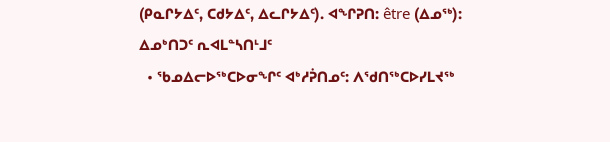(ᑭᓇᒋᔭᐃᑦ, ᑕᑯᔭᐃᑦ, ᐃᓚᒋᔭᐃᑦ). ᐊᖏᕈᑎ: être (ᐃᓄᖅ):
ᐃᓄᒃᑎᑐᑦ ᕆᐊᒪᓐᓴᑎᒻᒧᑦ
  • ᖃᓄᐃᓕᐅᖅᑕᐅᓂᖏᑦ ᐊᒃᓱᕉᑎᓄᑦ: ᐱᖁᑎᖅᑕᐅᓯᒪᔪᖅ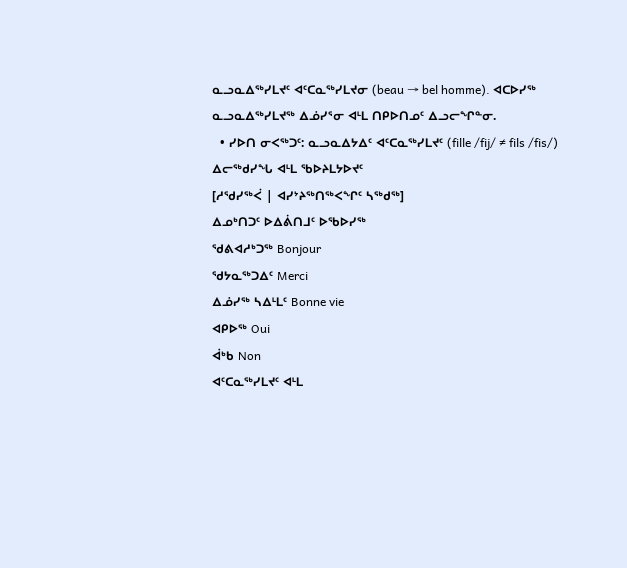ᓇᓗᓇᐃᖅᓯᒪᔪᑦ ᐊᑦᑕᓇᖅᓯᒪᔪᓂ (beau → bel homme). ᐊᑕᐅᓯᖅ ᓇᓗᓇᐃᖅᓯᒪᔪᖅ ᐃᓅᓯᕐᓂ ᐊᒻᒪ ᑎᑭᐅᑎᓄᑦ ᐃᓗᓕᖏᓐᓂ.
  • ᓯᐅᑎ ᓂᐸᖅᑐᑦ: ᓇᓗᓇᐃᔭᐃᑦ ᐊᑦᑕᓇᖅᓯᒪᔪᑦ (fille /fij/ ≠ fils /fis/)
ᐃᓕᖅᑯᓯᖓ ᐊᒻᒪ ᖃᐅᔨᒪᔭᐅᔪᑦ
[ᓱᖁᓯᖅᐹ | ᐊᓯᔾᔨᖅᑎᖅᐸᖕᒋᑦ ᓴᖅᑯᖅ]
ᐃᓄᒃᑎᑐᑦ ᐅᐃᕖᑎᒧᑦ ᐅᖃᐅᓯᖅ
ᖁᕕᐊᓱᒃᑐᖅ Bonjour
ᖁᔭᓇᖅᑐᐃᑦ Merci
ᐃᓅᓯᖅ ᓴᐃᒻᒪᑦ Bonne vie
ᐊᑭᐅᖅ Oui
ᐋᒃᑲ Non
ᐊᑦᑕᓇᖅᓯᒪᔪᑦ ᐊᒻᒪ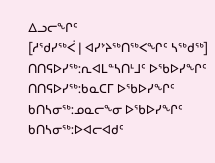ᐃᓗᓕᖏᑦ
[ᓱᖁᓯᖅᐹ | ᐊᓯᔾᔨᖅᑎᖅᐸᖕᒋᑦ ᓴᖅᑯᖅ]
ᑎᑎᕋᐅᓯᖅ:ᕆᐊᒪᓐᓴᑎᒻᒧᑦ ᐅᖃᐅᓯᖏᑦ ᑎᑎᕋᐅᓯᖅ:ᑲᓇᑕᒥ ᐅᖃᐅᓯᖏᑦ ᑲᑎᓴᓂᖅ:ᓄᓇᓕᖕᓂ ᐅᖃᐅᓯᖏᑦ ᑲᑎᓴᓂᖅ:ᐅᐊᓕᐊᑯᑦ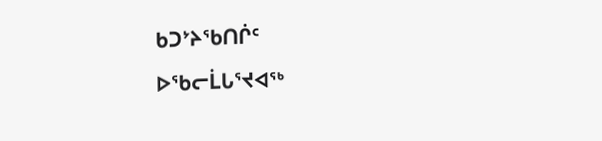ᑲᑐᔾᔨᖃᑎᒌᑦ
ᐅᖃᓕᒫᒐᕐᔪᐊᖅ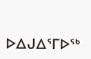ᐅᐃᒍᐃᕐᒥᐅᖅ